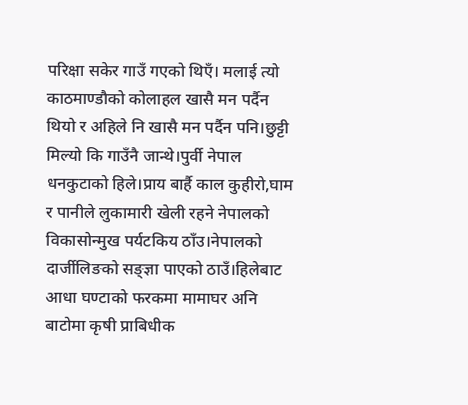परिक्षा सकेर गाउँ गएको थिएँ। मलाई त्यो काठमाण्डौको कोलाहल खासै मन पर्दैन थियो र अहिले नि खासै मन पर्दैन पनि।छुट्टी मिल्यो कि गाउँनै जान्थे।पुर्वी नेपाल धनकुटाको हिले।प्राय बार्है काल कुहीरो,घाम र पानीले लुकामारी खेली रहने नेपालको विकासोन्मुख पर्यटकिय ठाँउ।नेपालको दार्जीलिङको सङ्ज्ञा पाएको ठाउँ।हिलेबाट आधा घण्टाको फरकमा मामाघर अनि बाटोमा कृषी प्राबिधीक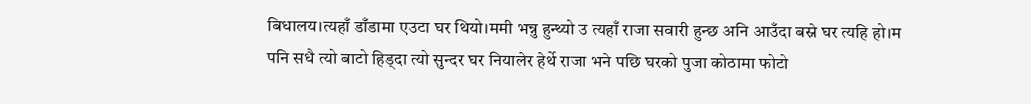बिधालय।त्यहाँ डाँडामा एउटा घर थियो।ममी भन्नु हुन्थ्यो उ त्यहाँ राजा सवारी हुन्छ अनि आउँदा बस्ने घर त्यहि हो।म पनि सधै त्यो बाटो हिड्दा त्यो सुन्दर घर नियालेर हेर्थे राजा भने पछि घरको पुजा कोठामा फोटो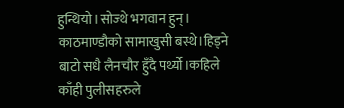हुन्थियो।सोज्थे भगवान हुन्।
काठमाण्डौको सामाखुसी बस्थे।हिड्ने बाटो सधै लैनचौर हुँदै पर्थ्यो।कहिले काँही पुलीसहरुले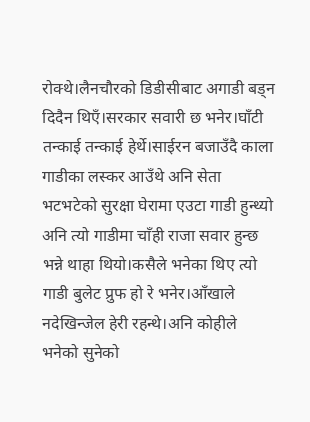रोक्थे।लैनचौरको डिडीसीबाट अगाडी बड्न दिदैन थिएँ।सरकार सवारी छ भनेर।घाँटी तन्काई तन्काई हेर्थे।साईरन बजाउँदै काला गाडीका लस्कर आउँथे अनि सेता भटभटेको सुरक्षा घेरामा एउटा गाडी हुन्थ्यो अनि त्यो गाडीमा चाँही राजा सवार हुन्छ भन्ने थाहा थियो।कसैले भनेका थिए त्यो गाडी बुलेट प्रुफ हो रे भनेर।आँखाले नदेखिन्जेल हेरी रहन्थे।अनि कोहीले भनेको सुनेको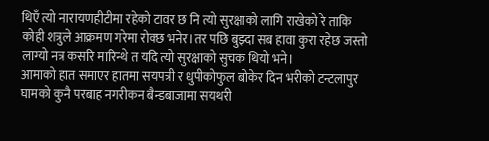थिएँ त्यो नारायणहीटीमा रहेको टावर छ नि त्यो सुरक्षाको लागि राखेको रे ताकि कोही शत्रुले आक्रमण गरेमा रोक्छ भनेर।तर पछि बुझ्दा सब हावा कुरा रहेछ जस्तो लाग्यो नत्र कसरि मारिन्थे त यदि त्यो सुरक्षाको सुचक थियो भने।
आमाको हात समाएर हातमा सयपत्री र धुपीकोफुल बोकेर दिन भरीको टन्टलापुर घामको कुनै परबाह नगरीकन बैन्डबाजामा सयथरी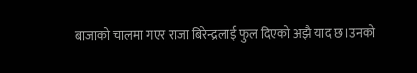बाजाको चालमा गएर राजा बिरेन्द्रलाई फुल दिएको अझै याद छ।उनको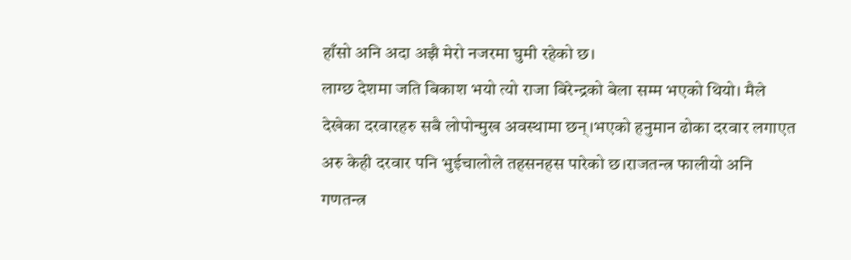हाँसो अनि अदा अझै मेरो नजरमा घुमी रहेको छ।
लाग्छ देशमा जति बिकाश भयो त्यो राजा बिरेन्द्रको बेला सम्म भएको थियो। मैले देखेका दरवारहरु सबै लोपोन्मुख अवस्थामा छन्।भएको हनुमान ढोका दरवार लगाएत अरु केही दरवार पनि भुईचालोले तहसनहस पारेको छ।राजतन्त्र फालीयो अनि गणतन्त्र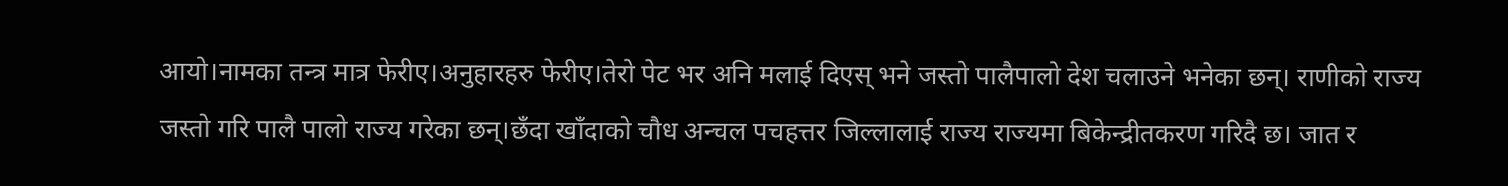आयो।नामका तन्त्र मात्र फेरीए।अनुहारहरु फेरीए।तेरो पेट भर अनि मलाई दिएस् भने जस्तो पालैपालो देश चलाउने भनेका छन्। राणीको राज्य जस्तो गरि पालै पालो राज्य गरेका छन्।छँदा खाँदाको चौध अन्चल पचहत्तर जिल्लालाई राज्य राज्यमा बिकेन्द्रीतकरण गरिदै छ। जात र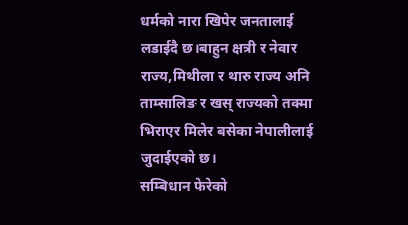धर्मको नारा खिपेर जनतालाई लडाईदै छ।बाहुन क्षत्री र नेवार राज्य,मिथीला र थारु राज्य अनि ताम्सालिङ र खस् राज्यको तक्मा भिराएर मिलेर बसेका नेपालीलाई जुदाईएको छ।
सम्बिधान फेरेको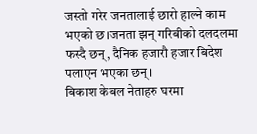जस्तो गरेर जनतालाई छारो हाल्ने काम भएको छ।जनता झन् गरिबीको दलदलमा फस्दै छन्, दैनिक हजारौ हजार बिदेश पलाएन भएका छन्।
बिकाश केबल नेताहरु घरमा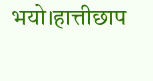भयो।हात्तीछाप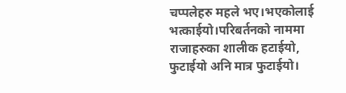चप्पलेहरु महले भए।भएकोलाई भत्काईयो।परिबर्तनको नाममा राजाहरुका शालीक हटाईयो, फुटाईयो अनि मात्र फुटाईयो।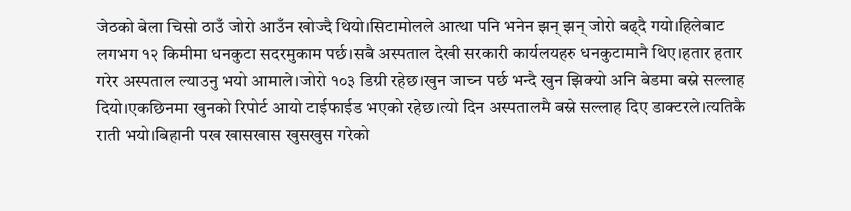जेठको बेला चिसो ठाउँ जोरो आउँन खोज्दै थियो।सिटामोलले आत्था पनि भनेन झन् झन् जोरो बढ्दै गयो।हिलेबाट लगभग १२ किमीमा धनकुटा सदरमुकाम पर्छ।सबै अस्पताल देखी सरकारी कार्यलयहरु धनकुटामानै थिए।हतार हतार गरेर अस्पताल ल्याउनु भयो आमाले।जोरो १०३ डिग्री रहेछ।खुन जाच्न पर्छ भन्दै खुन झिक्यो अनि बेडमा बस्ने सल्लाह दियो।एकछिनमा खुनको रिपोर्ट आयो टाईफाईड भएको रहेछ।त्यो दिन अस्पतालमै बस्ने सल्लाह दिए डाक्टरले।त्यतिकै राती भयो।बिहानी पख खासखास खुसखुस गरेको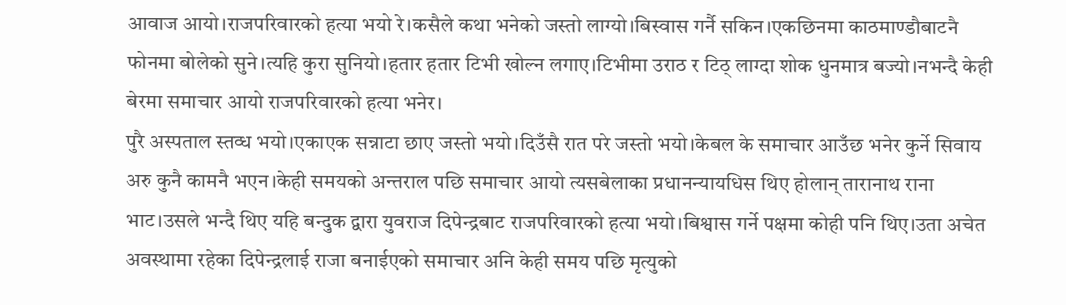आवाज आयो।राजपरिवारको हत्या भयो रे।कसैले कथा भनेको जस्तो लाग्यो।बिस्वास गर्नै सकिन।एकछिनमा काठमाण्डौबाटनै फोनमा बोलेको सुने।त्यहि कुरा सुनियो।हतार हतार टिभी खोल्न लगाए।टिभीमा उराठ र टिठ् लाग्दा शोक धुनमात्र बज्यो।नभन्दै केही बेरमा समाचार आयो राजपरिवारको हत्या भनेर।
पुरै अस्पताल स्तव्ध भयो।एकाएक सन्नाटा छाए जस्तो भयो।दिउँसै रात परे जस्तो भयो।केबल के समाचार आउँछ भनेर कुर्ने सिवाय अरु कुनै कामनै भएन।केही समयको अन्तराल पछि समाचार आयो त्यसबेलाका प्रधानन्यायधिस थिए होलान् तारानाथ राना भाट।उसले भन्दै थिए यहि बन्दुक द्वारा युवराज दिपेन्द्रबाट राजपरिवारको हत्या भयो।बिश्वास गर्ने पक्षमा कोही पनि थिए।उता अचेत अवस्थामा रहेका दिपेन्द्रलाई राजा बनाईएको समाचार अनि केही समय पछि मृत्युको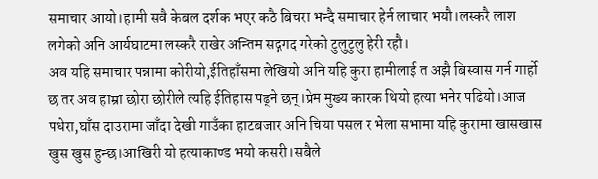समाचार आयो।हामी सवै केबल दर्शक भएर कठै बिचरा भन्दै समाचार हेर्न लाचार भयौ।लस्करै लाश लगेको अनि आर्यघाटमा लस्करै राखेर अन्तिम सद्गगद गरेको टुलुटुलु हेरी रहौ।
अव यहि समाचार पन्नामा कोरीयो,ईतिहाँसमा लेखियो अनि यहि कुरा हामीलाई त अझै बिस्वास गर्न गार्हो छ तर अव हाम्रा छोरा छोरीले त्यहि ईतिहास पढ्ने छन्।प्रेम मुख्य कारक थियो हत्या भनेर पढियो।आज पधेरा,घाँस दाउरामा जाँदा देखी गाउँका हाटबजार अनि चिया पसल र भेला सभामा यहि कुरामा खासखास खुस खुस हुन्छ।आखिरी यो हत्याकाण्ड भयो कसरी।सबैले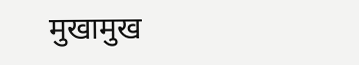मुखामुख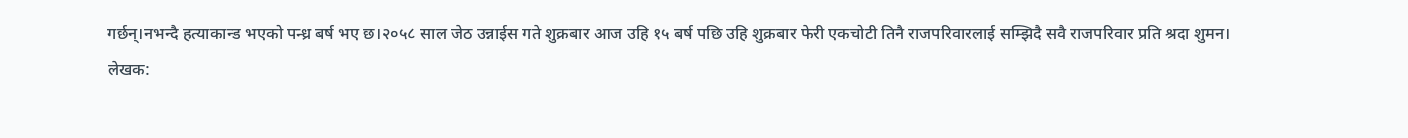गर्छन्।नभन्दै हत्याकान्ड भएको पन्ध्र बर्ष भए छ।२०५८ साल जेठ उन्नाईस गते शुक्रबार आज उहि १५ बर्ष पछि उहि शुक्रबार फेरी एकचोटी तिनै राजपरिवारलाई सम्झिदै सवै राजपरिवार प्रति श्रदा शुमन।
लेखक: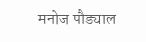मनोज पौड्याल